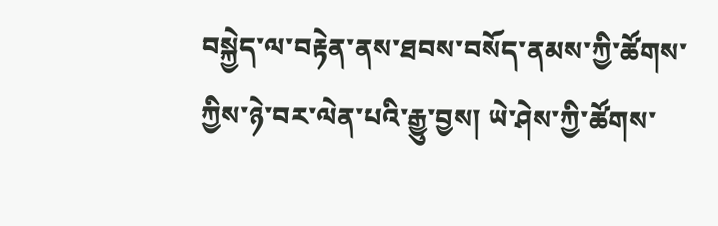བསྐྱེད་ལ་བརྟེན་ནས་ཐབས་བསོད་ནམས་ཀྱི་ཚོགས་ཀྱིས་ཉེ་བར་ལེན་པའི་རྒྱུ་བྱས། ཡེ་ཤེས་ཀྱི་ཚོགས་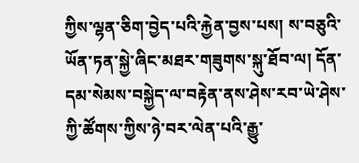ཀྱིས་ལྷན་ཅིག་བྱེད་པའི་རྐྱེན་བྱས་པས། ས་བཅུའི་ཡོན་ཏན་སྐྱེ་ཞིང་མཐར་གཟུགས་སྐུ་ཐོབ་ལ། དོན་དམ་སེམས་བསྐྱེད་ལ་བརྟེན་ནས་ཤེས་རབ་ཡེ་ཤེས་ཀྱི་ཚོགས་ཀྱིས་ཉེ་བར་ལེན་པའི་རྒྱུ་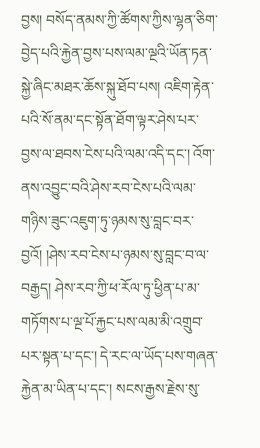བྱས། བསོད་ནམས་ཀྱི་ཚོགས་ཀྱིས་ལྷན་ཅིག་བྱེད་པའི་རྐྱེན་བྱས་པས་ལམ་ལྔའི་ཡོན་ཏན་སྐྱེ་ཞིང་མཐར་ཆོས་སྐུ་ཐོབ་པས། འཇིག་རྟེན་པའི་སོ་ནམ་དང་སྟོན་ཐོག་ལྟར་ཤེས་པར་བྱས་ལ་ཐབས་ངེས་པའི་ལམ་འདི་དང་། འོག་ནས་འབྱུང་བའི་ཤེས་རབ་ངེས་པའི་ལམ་གཉིས་ཟུང་འཇུག་ཏུ་ཉམས་སུ་བླང་བར་བྱའོ། །ཤེས་རབ་ངེས་པ་ཉམས་སུ་བླང་བ་ལ་བརྒྱད། ཤེས་རབ་ཀྱི་ཕ་རོལ་ཏུ་ཕྱིན་པ་མ་གཏོགས་པ་ལྔ་པོ་རྐྱང་པས་ལམ་མི་འགྲུབ་པར་སྟན་པ་དང་། དེ་རང་ལ་ཡོད་པས་གཞན་རྐྱེན་མ་ཡིན་པ་དང་། སངས་རྒྱས་རྗེས་སུ་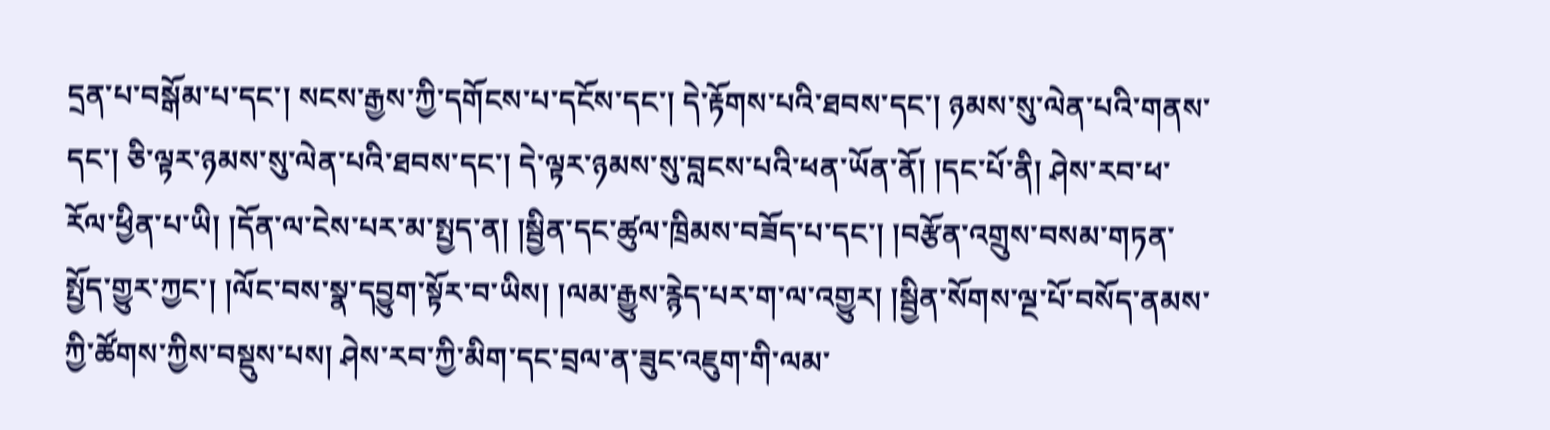དྲན་པ་བསྒོམ་པ་དང་། སངས་རྒྱས་ཀྱི་དགོངས་པ་དངོས་དང་། དེ་རྟོགས་པའི་ཐབས་དང་། ཉམས་སུ་ལེན་པའི་གནས་དང་། ཅི་ལྟར་ཉམས་སུ་ལེན་པའི་ཐབས་དང་། དེ་ལྟར་ཉམས་སུ་བླངས་པའི་ཕན་ཡོན་ནོ། །དང་པོ་ནི། ཤེས་རབ་ཕ་རོལ་ཕྱིན་པ་ཡི། །དོན་ལ་ངེས་པར་མ་སྤྱད་ན། །སྦྱིན་དང་ཚུལ་ཁྲིམས་བཟོད་པ་དང་། །བརྩོན་འགྲུས་བསམ་གཏན་སྤྱོད་གྱུར་ཀྱང་། །ལོང་བས་སྣ་དབྱུག་སྟོར་བ་ཡིས། །ལམ་རྒྱུས་རྙེད་པར་ག་ལ་འགྱུར། །སྦྱིན་སོགས་ལྔ་པོ་བསོད་ནམས་ཀྱི་ཚོགས་ཀྱིས་བསྡུས་པས། ཤེས་རབ་ཀྱི་མིག་དང་བྲལ་ན་ཟུང་འཇུག་གི་ལམ་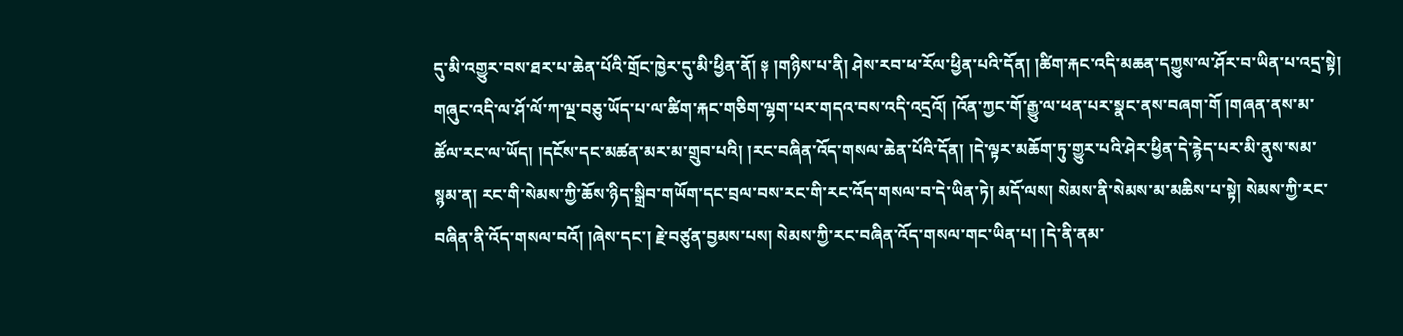དུ་མི་འགྱུར་བས་ཐར་པ་ཆེན་པོའི་གྲོང་ཁྱེར་དུ་མི་ཕྱིན་ནོ། ༈ །གཉིས་པ་ནི། ཤེས་རབ་ཕ་རོལ་ཕྱིན་པའི་དོན། །ཚིག་རྐང་འདི་མཆན་དཀྱུས་ལ་ཤོར་བ་ཡིན་པ་འདྲ་སྟེ། གཞུང་འདི་ལ་ཤོ་ལོ་ཀ་ལྔ་བཅུ་ཡོད་པ་ལ་ཚིག་རྐང་གཅིག་ལྷག་པར་གདའ་བས་འདི་འདྲའོ། །འོན་ཀྱང་གོ་རྒྱུ་ལ་ཕན་པར་སྣང་ནས་བཞག་གོ །གཞན་ནས་མ་ཚོལ་རང་ལ་ཡོད། །དངོས་དང་མཚན་མར་མ་གྲུབ་པའི། །རང་བཞིན་འོད་གསལ་ཆེན་པོའི་དོན། །དེ་ལྟར་མཆོག་ཏུ་གྱུར་པའི་ཤེར་ཕྱིན་དེ་རྙེད་པར་མི་ནུས་སམ་སྙམ་ན། རང་གི་སེམས་ཀྱི་ཆོས་ཉིད་སྒྲིབ་གཡོག་དང་བྲལ་བས་རང་གི་རང་འོད་གསལ་བ་དེ་ཡིན་ཏེ། མདོ་ལས། སེམས་ནི་སེམས་མ་མཆིས་པ་སྟེ། སེམས་ཀྱི་རང་བཞིན་ནི་འོད་གསལ་བའོ། །ཞེས་དང་། རྗེ་བཙུན་བྱམས་པས། སེམས་ཀྱི་རང་བཞིན་འོད་གསལ་གང་ཡིན་པ། །དེ་ནི་ནམ་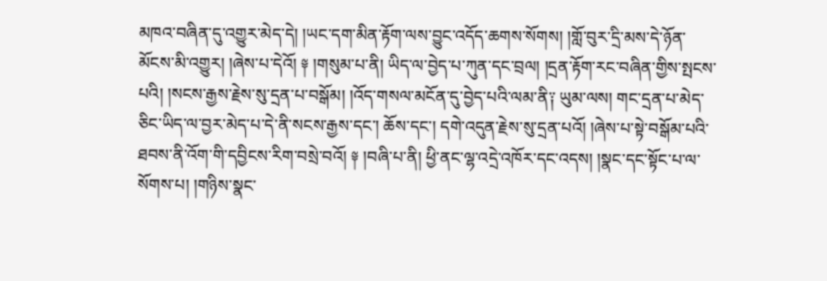མཁའ་བཞིན་དུ་འགྱུར་མེད་དེ། །ཡང་དག་མིན་རྟོག་ལས་བྱུང་འདོད་ཆགས་སོགས། །གློ་བུར་དྲི་མས་དེ་ཉོན་མོངས་མི་འགྱུར། །ཞེས་པ་དེའོ། ༈ །གསུམ་པ་ནི། ཡིད་ལ་བྱེད་པ་ཀུན་དང་བྲལ། །དྲན་རྟོག་རང་བཞིན་གྱིས་སྤངས་པའི། །སངས་རྒྱས་རྗེས་སུ་དྲན་པ་བསྒོམ། །འོད་གསལ་མངོན་དུ་བྱེད་པའི་ལམ་ནི༑ ཡུམ་ལས། གང་དྲན་པ་མེད་ཅིང་ཡིད་ལ་བྱར་མེད་པ་དེ་ནི་སངས་རྒྱས་དང་། ཆོས་དང་། དགེ་འདུན་རྗེས་སུ་དྲན་པའོ། །ཞེས་པ་སྟེ་བསྒོམ་པའི་ཐབས་ནི་འོག་གི་དབྱིངས་རིག་བསྲེ་བའོ། ༈ །བཞི་པ་ནི། ཕྱི་ནང་ལྷ་འདྲེ་འཁོར་དང་འདས། །སྣང་དང་སྟོང་པ་ལ་སོགས་པ། །གཉིས་སྣང་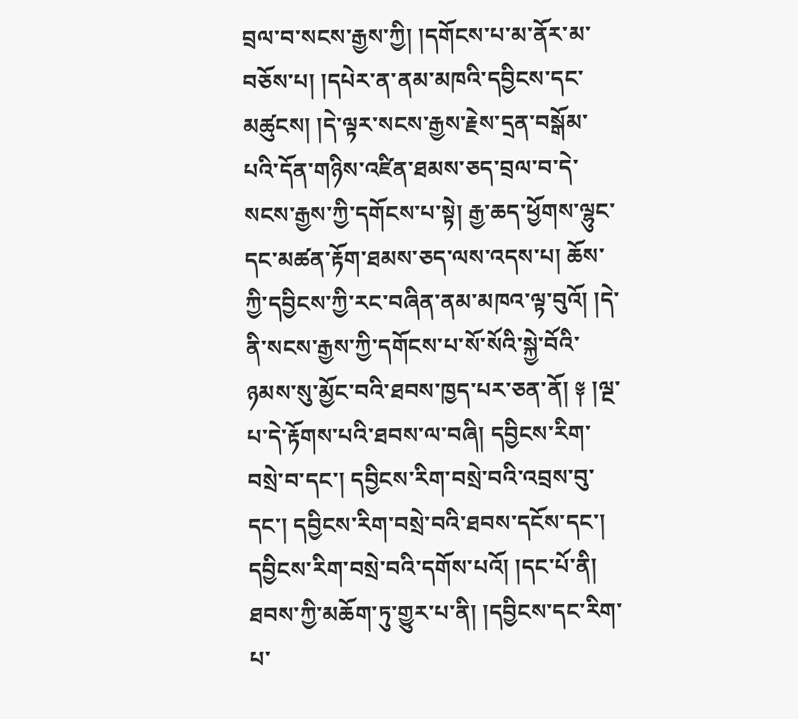བྲལ་བ་སངས་རྒྱས་ཀྱི། །དགོངས་པ་མ་ནོར་མ་བཅོས་པ། །དཔེར་ན་ནམ་མཁའི་དབྱིངས་དང་མཚུངས། །དེ་ལྟར་སངས་རྒྱས་རྗེས་དྲན་བསྒོམ་པའི་དོན་གཉིས་འཛིན་ཐམས་ཅད་བྲལ་བ་དེ་སངས་རྒྱས་ཀྱི་དགོངས་པ་སྟེ། རྒྱ་ཆད་ཕྱོགས་ལྷུང་དང་མཚན་རྟོག་ཐམས་ཅད་ལས་འདས་པ། ཆོས་ཀྱི་དབྱིངས་ཀྱི་རང་བཞིན་ནམ་མཁའ་ལྟ་བུའོ། །དེ་ནི་སངས་རྒྱས་ཀྱི་དགོངས་པ་སོ་སོའི་སྐྱེ་བོའི་ཉམས་སུ་མྱོང་བའི་ཐབས་ཁྱད་པར་ཅན་ནོ། ༈ །ལྔ་པ་དེ་རྟོགས་པའི་ཐབས་ལ་བཞི། དབྱིངས་རིག་བསྲེ་བ་དང་། དབྱིངས་རིག་བསྲེ་བའི་འབྲས་བུ་དང་། དབྱིངས་རིག་བསྲེ་བའི་ཐབས་དངོས་དང་། དབྱིངས་རིག་བསྲེ་བའི་དགོས་པའོ། །དང་པོ་ནི། ཐབས་ཀྱི་མཆོག་ཏུ་གྱུར་པ་ནི། །དབྱིངས་དང་རིག་པ་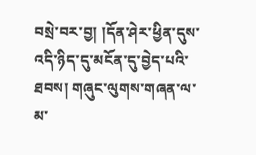བསྲེ་བར་བྱ། །དོན་ཤེར་ཕྱིན་དུས་འདི་ཉིད་དུ་མངོན་དུ་བྱེད་པའི་ཐབས། གཞུང་ལུགས་གཞན་ལ་མ་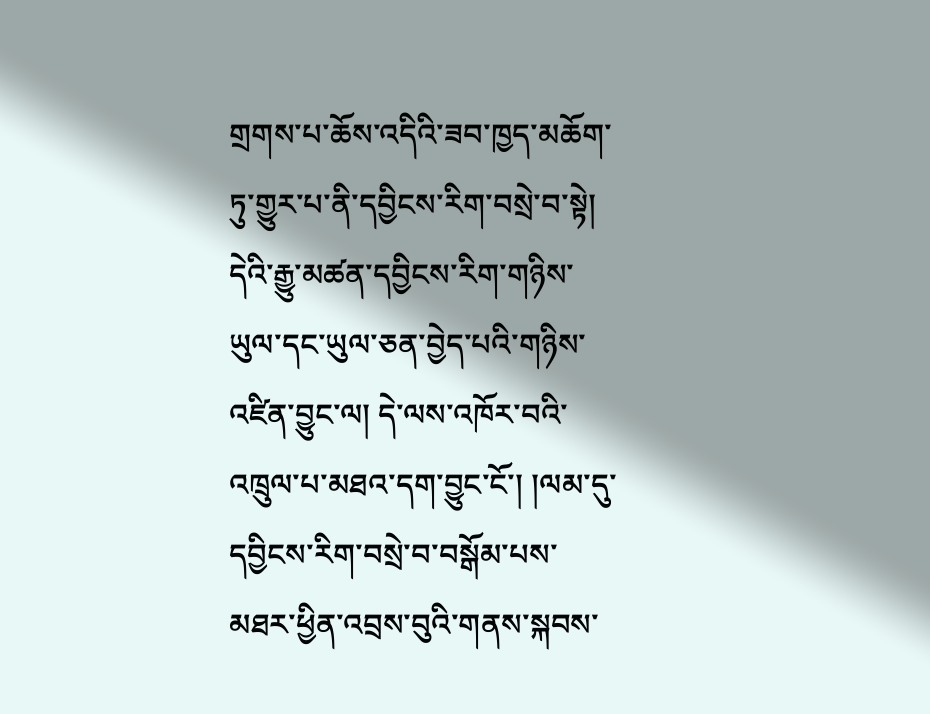གྲགས་པ་ཆོས་འདིའི་ཟབ་ཁྱད་མཆོག་ཏུ་གྱུར་པ་ནི་དབྱིངས་རིག་བསྲེ་བ་སྟེ། དེའི་རྒྱུ་མཚན་དབྱིངས་རིག་གཉིས་ཡུལ་དང་ཡུལ་ཅན་བྱེད་པའི་གཉིས་འཛིན་བྱུང་ལ། དེ་ལས་འཁོར་བའི་འཁྲུལ་པ་མཐའ་དག་བྱུང་ངོ་། །ལམ་དུ་དབྱིངས་རིག་བསྲེ་བ་བསྒོམ་པས་མཐར་ཕྱིན་འབྲས་བུའི་གནས་སྐབས་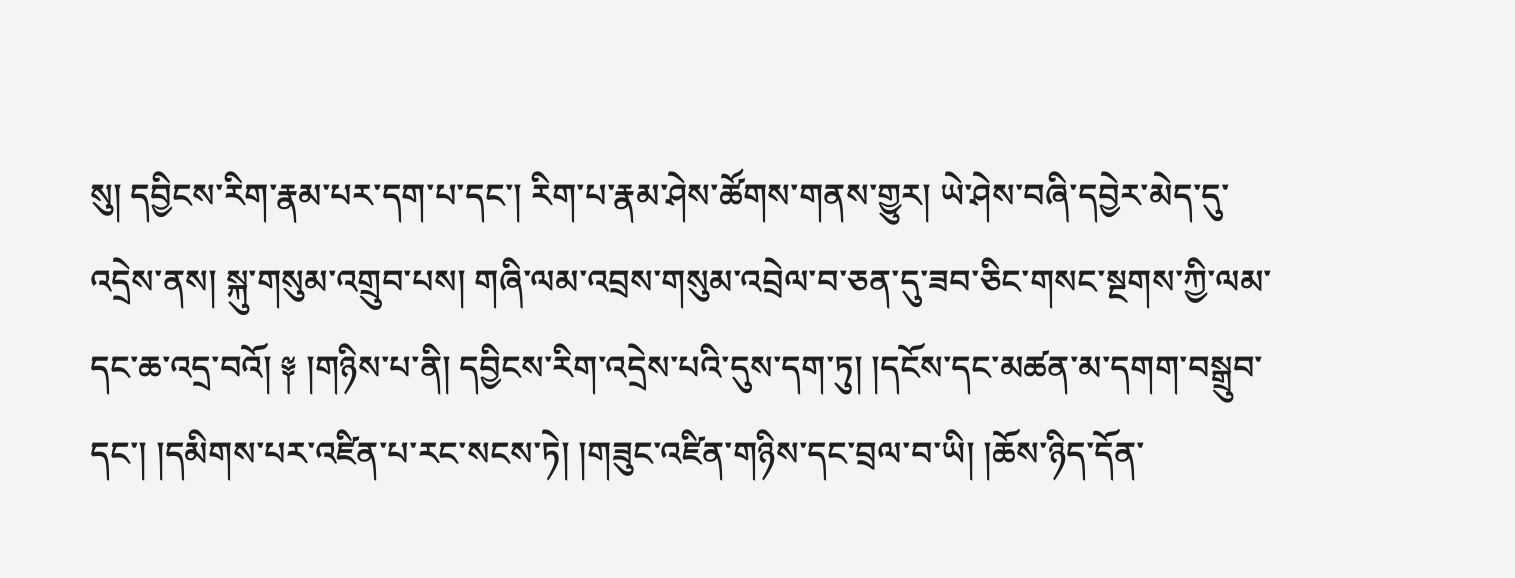སུ། དབྱིངས་རིག་རྣམ་པར་དག་པ་དང་། རིག་པ་རྣམ་ཤེས་ཚོགས་གནས་གྱུར། ཡེ་ཤེས་བཞི་དབྱེར་མེད་དུ་འདྲེས་ནས། སྐུ་གསུམ་འགྲུབ་པས། གཞི་ལམ་འབྲས་གསུམ་འབྲེལ་བ་ཅན་དུ་ཟབ་ཅིང་གསང་སྔགས་ཀྱི་ལམ་དང་ཆ་འདྲ་བའོ། ༈ །གཉིས་པ་ནི། དབྱིངས་རིག་འདྲེས་པའི་དུས་དག་ཏུ། །དངོས་དང་མཚན་མ་དགག་བསྒྲུབ་དང་། །དམིགས་པར་འཛིན་པ་རང་སངས་ཏེ། །གཟུང་འཛིན་གཉིས་དང་བྲལ་བ་ཡི། །ཆོས་ཉིད་དོན་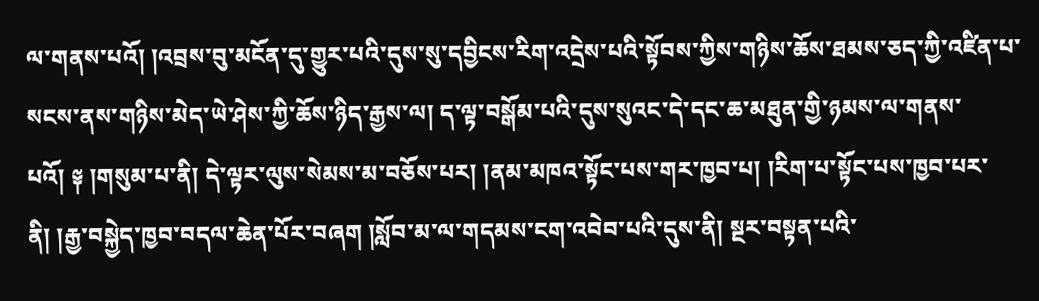ལ་གནས་པའོ། །འབྲས་བུ་མངོན་དུ་གྱུར་པའི་དུས་སུ་དབྱིངས་རིག་འདྲེས་པའི་སྟོབས་ཀྱིས་གཉིས་ཆོས་ཐམས་ཅད་ཀྱི་འཛིན་པ་སངས་ནས་གཉིས་མེད་ཡེ་ཤེས་ཀྱི་ཆོས་ཉིད་རྒྱས་ལ། ད་ལྟ་བསྒོམ་པའི་དུས་སུའང་དེ་དང་ཆ་མཐུན་གྱི་ཉམས་ལ་གནས་པའོ། ༈ །གསུམ་པ་ནི། དེ་ལྟར་ལུས་སེམས་མ་བཅོས་པར། །ནམ་མཁའ་སྟོང་པས་གར་ཁྱབ་པ། །རིག་པ་སྟོང་པས་ཁྱབ་པར་ནི། །རྒྱ་བསྐྱེད་ཁྱབ་བདལ་ཆེན་པོར་བཞག །སློབ་མ་ལ་གདམས་ངག་འབེབ་པའི་དུས་ནི། སྔར་བསྟན་པའི་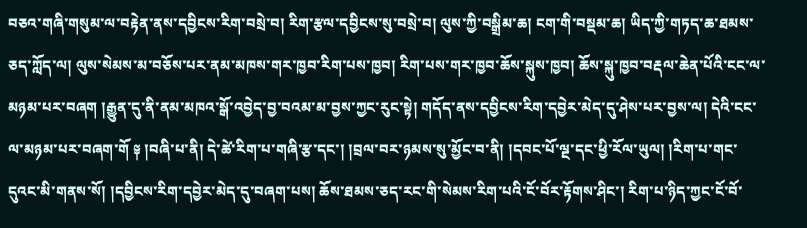བཅའ་གཞི་གསུམ་ལ་བརྟེན་ནས་དབྱིངས་རིག་བསྲེ་བ། རིག་རྩལ་དབྱིངས་སུ་བསྲེ་བ། ལུས་ཀྱི་བསྒྲིམ་ཆ། ངག་གི་བསྡམ་ཆ། ཡིད་ཀྱི་གཏད་ཆ་ཐམས་ཅད་ཀློད་ལ། ལུས་སེམས་མ་བཅོས་པར་ནམ་མཁས་གར་ཁྱབ་རིག་པས་ཁྱབ། རིག་པས་གར་ཁྱབ་ཆོས་སྐུས་ཁྱབ། ཆོས་སྐུ་ཁྱབ་བརྡལ་ཆེན་པོའི་ངང་ལ་མཉམ་པར་བཞག །རྒྱུན་དུ་ནི་ནམ་མཁའ་སྒོ་འབྱེད་བྱ་བའམ་མ་བྱས་ཀྱང་རུང་སྟེ། གདོད་ནས་དབྱིངས་རིག་དབྱེར་མེད་དུ་ཤེས་པར་བྱས་ལ། དེའི་ངང་ལ་མཉམ་པར་བཞག་གོ ༈ །བཞི་པ་ནི། དེ་ཚེ་རིག་པ་གཞི་རྩ་དང་། །བྲལ་བར་ཉམས་སུ་མྱོང་བ་ནི། །དབང་པོ་ལྔ་དང་ཕྱི་རོལ་ཡུལ། །རིག་པ་གང་དུའང་མི་གནས་སོ། །དབྱིངས་རིག་དབྱེར་མེད་དུ་བཞག་པས། ཆོས་ཐམས་ཅད་རང་གི་སེམས་རིག་པའི་ངོ་བོར་རྟོགས་ཤིང་། རིག་པ་ཉིད་ཀྱང་ངོ་བོ་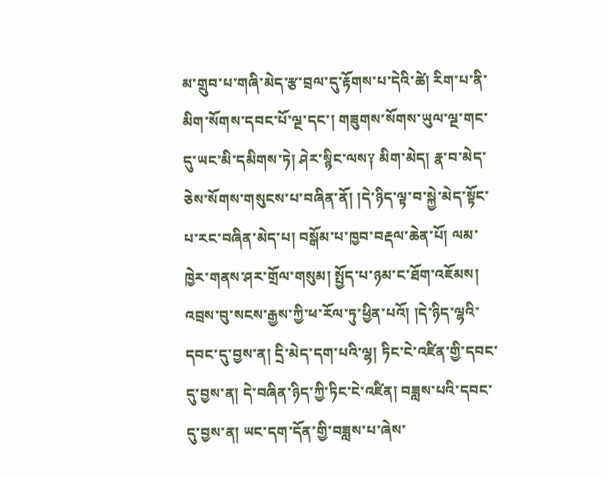མ་གྲུབ་པ་གཞི་མེད་རྩ་བྲལ་དུ་རྟོགས་པ་དེའི་ཚེ། རིག་པ་ནི་མིག་སོགས་དབང་པོ་ལྔ་དང་། གཟུགས་སོགས་ཡུལ་ལྔ་གང་དུ་ཡང་མི་དམིགས་ཏེ། ཤེར་སྙིང་ལས༑ མིག་མེད། རྣ་བ་མེད་ཅེས་སོགས་གསུངས་པ་བཞིན་ནོ། །དེ་ཉིད་ལྟ་བ་སྐྱེ་མེད་སྟོང་པ་རང་བཞིན་མེད་པ། བསྒོམ་པ་ཁྱབ་བརྡལ་ཆེན་པོ། ལམ་ཁྱེར་གནས་ཤར་གྲོལ་གསུམ། སྤྱོད་པ་ཉམ་ང་ཐོག་འཇོམས། འབྲས་བུ་སངས་རྒྱས་ཀྱི་ཕ་རོལ་ཏུ་ཕྱིན་པའོ། །དེ་ཉིད་ལྷའི་དབང་དུ་བྱས་ན། དྲི་མེད་དག་པའི་ལྷ། ཏིང་ངེ་འཛིན་གྱི་དབང་དུ་བྱས་ན། དེ་བཞིན་ཉིད་ཀྱི་ཏིང་ངེ་འཛིན། བཟླས་པའི་དབང་དུ་བྱས་ན། ཡང་དག་དོན་གྱི་བཟླས་པ་ཞེས་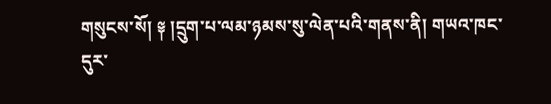གསུངས་སོ། ༈ །དྲུག་པ་ལམ་ཉམས་སུ་ལེན་པའི་གནས་ནི། གཡའ་ཁང་དུར་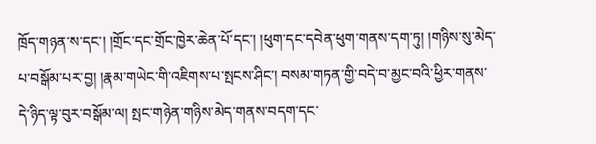ཁྲོད་གཉན་ས་དང་། །གྲོང་དང་གྲོང་ཁྱེར་ཆེན་པོ་དང་། །ཕུག་དང་དབེན་ཕུག་གནས་དག་ཏུ། །གཉིས་སུ་མེད་པ་བསྒོམ་པར་བྱ། །རྣམ་གཡེང་གི་འཇིགས་པ་སྤངས་ཤིང་། བསམ་གཏན་གྱི་བདེ་བ་མྱང་བའི་ཕྱིར་གནས་དེ་ཉིད་ལྟ་བུར་བསྒོམ་ལ། སྤང་གཉེན་གཉིས་མེད་གནས་བདག་དང་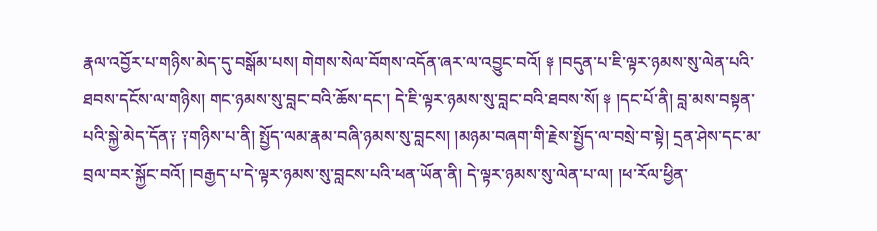རྣལ་འབྱོར་པ་གཉིས་མེད་དུ་བསྒོམ་པས། གེགས་སེལ་བོགས་འདོན་ཞར་ལ་འབྱུང་བའོ། ༈ །བདུན་པ་ཇི་ལྟར་ཉམས་སུ་ལེན་པའི་ཐབས་དངོས་ལ་གཉིས། གང་ཉམས་སུ་བླང་བའི་ཆོས་དང་། དེ་ཇི་ལྟར་ཉམས་སུ་བླང་བའི་ཐབས་སོ། ༈ །དང་པོ་ནི། བླ་མས་བསྟན་པའི་སྐྱེ་མེད་དོན༑ ༑གཉིས་པ་ནི། སྤྱོད་ལམ་རྣམ་བཞི་ཉམས་སུ་བླངས། །མཉམ་བཞག་གི་རྗེས་སྤྱོད་ལ་བསྲེ་བ་སྟེ། དྲན་ཤེས་དང་མ་བྲལ་བར་སྐྱོང་བའོ། །བརྒྱད་པ་དེ་ལྟར་ཉམས་སུ་བླངས་པའི་ཕན་ཡོན་ནི། དེ་ལྟར་ཉམས་སུ་ལེན་པ་ལ། །ཕ་རོལ་ཕྱིན་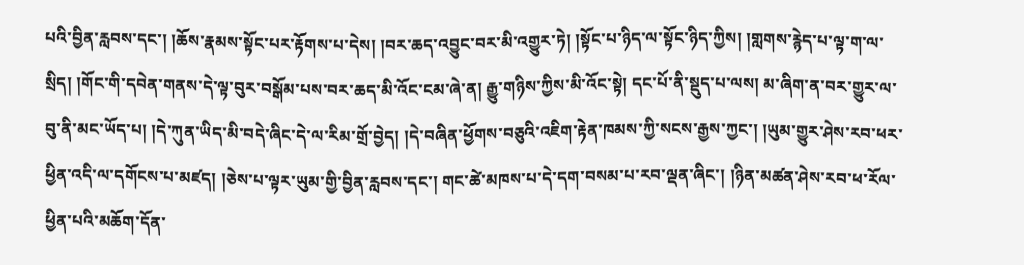པའི་བྱིན་རླབས་དང་། །ཆོས་རྣམས་སྟོང་པར་རྟོགས་པ་དེས། །བར་ཆད་འབྱུང་བར་མི་འགྱུར་ཏེ། །སྟོང་པ་ཉིད་ལ་སྟོང་ཉིད་ཀྱིས། །གླགས་རྙེད་པ་ལྟ་ག་ལ་སྲིད། །གོང་གི་དབེན་གནས་དེ་ལྟ་བུར་བསྒོམ་པས་བར་ཆད་མི་འོང་ངམ་ཞེ་ན། རྒྱུ་གཉིས་ཀྱིས་མི་འོང་སྟེ། དང་པོ་ནི་སྡུད་པ་ལས། མ་ཞིག་ན་བར་གྱུར་ལ་བུ་ནི་མང་ཡོད་པ། །དེ་ཀུན་ཡིད་མི་བདེ་ཞིང་དེ་ལ་རིམ་གྲོ་བྱེད། །དེ་བཞིན་ཕྱོགས་བཅུའི་འཇིག་རྟེན་ཁམས་ཀྱི་སངས་རྒྱས་ཀྱང་། །ཡུམ་གྱུར་ཤེས་རབ་ཕར་ཕྱིན་འདི་ལ་དགོངས་པ་མཛད། །ཅེས་པ་ལྟར་ཡུམ་གྱི་བྱིན་རླབས་དང་། གང་ཚེ་མཁས་པ་དེ་དག་བསམ་པ་རབ་ལྡན་ཞིང་། །ཉིན་མཚན་ཤེས་རབ་ཕ་རོལ་ཕྱིན་པའི་མཆོག་དོན་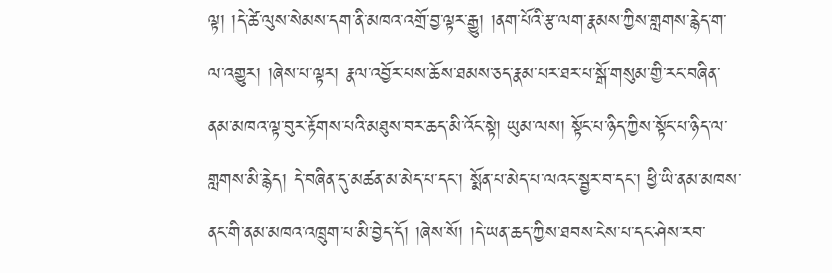ལྟ། །དེ་ཚེ་ལུས་སེམས་དག་ནི་མཁའ་འགྲོ་བྱ་ལྟར་རྒྱུ། །ནག་པོའི་རྩ་ལག་རྣམས་ཀྱིས་གླགས་རྙེད་ག་ལ་འགྱུར། །ཞེས་པ་ལྟར། རྣལ་འབྱོར་པས་ཆོས་ཐམས་ཅད་རྣམ་པར་ཐར་པ་སྒོ་གསུམ་གྱི་རང་བཞིན་ནམ་མཁའ་ལྟ་བུར་རྟོགས་པའི་མཐུས་བར་ཆད་མི་འོང་སྟེ། ཡུམ་ལས། སྟོང་པ་ཉིད་ཀྱིས་སྟོང་པ་ཉིད་ལ་གླགས་མི་རྙེད། དེ་བཞིན་དུ་མཚན་མ་མེད་པ་དང་། སྨོན་པ་མེད་པ་ལའང་སྦྱར་བ་དང་། ཕྱི་ཡི་ནམ་མཁས་ནང་གི་ནམ་མཁའ་འཁྲུག་པ་མི་བྱེད་དོ། །ཞེས་སོ། །དེ་ཡན་ཆད་ཀྱིས་ཐབས་ངེས་པ་དང་ཤེས་རབ་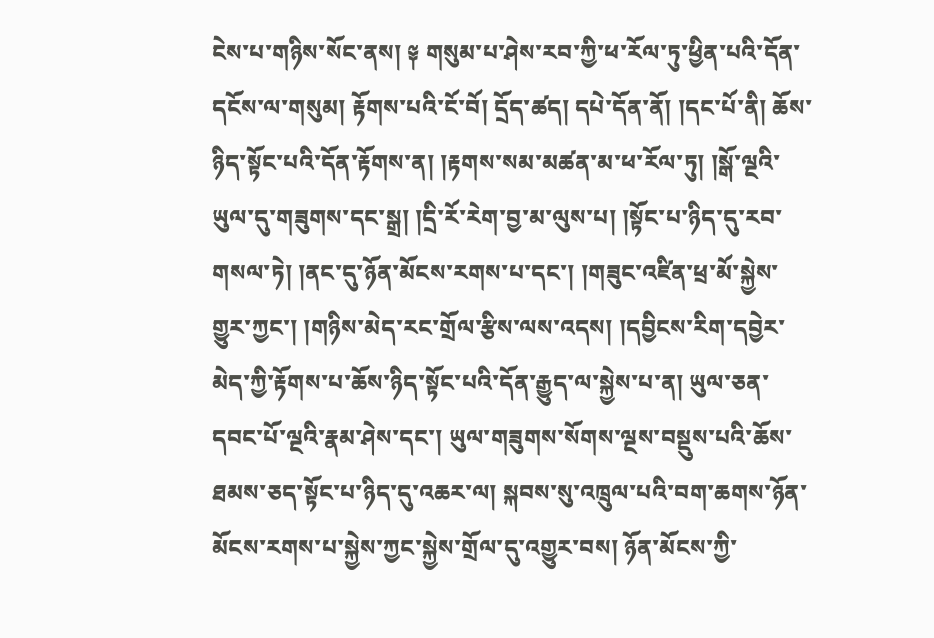ངེས་པ་གཉིས་སོང་ནས། ༈ གསུམ་པ་ཤེས་རབ་ཀྱི་ཕ་རོལ་ཏུ་ཕྱིན་པའི་དོན་དངོས་ལ་གསུམ། རྟོགས་པའི་ངོ་བོ། དྲོད་ཚད། དཔེ་དོན་ནོ། །དང་པོ་ནི། ཆོས་ཉིད་སྟོང་པའི་དོན་རྟོགས་ན། །རྟགས་སམ་མཚན་མ་ཕ་རོལ་ཏུ། །སྒོ་ལྔའི་ཡུལ་དུ་གཟུགས་དང་སྒྲ། །དྲི་རོ་རེག་བྱ་མ་ལུས་པ། །སྟོང་པ་ཉིད་དུ་རབ་གསལ་ཏེ། །ནང་དུ་ཉོན་མོངས་རགས་པ་དང་། །གཟུང་འཛིན་ཕྲ་མོ་སྐྱེས་གྱུར་ཀྱང་། །གཉིས་མེད་རང་གྲོལ་རྩིས་ལས་འདས། །དབྱིངས་རིག་དབྱེར་མེད་ཀྱི་རྟོགས་པ་ཆོས་ཉིད་སྟོང་པའི་དོན་རྒྱུད་ལ་སྐྱེས་པ་ན། ཡུལ་ཅན་དབང་པོ་ལྔའི་རྣམ་ཤེས་དང་། ཡུལ་གཟུགས་སོགས་ལྔས་བསྡུས་པའི་ཆོས་ཐམས་ཅད་སྟོང་པ་ཉིད་དུ་འཆར་ལ། སྐབས་སུ་འཁྲུལ་པའི་བག་ཆགས་ཉོན་མོངས་རགས་པ་སྐྱེས་ཀྱང་སྐྱེས་གྲོལ་དུ་འགྱུར་བས། ཉོན་མོངས་ཀྱི་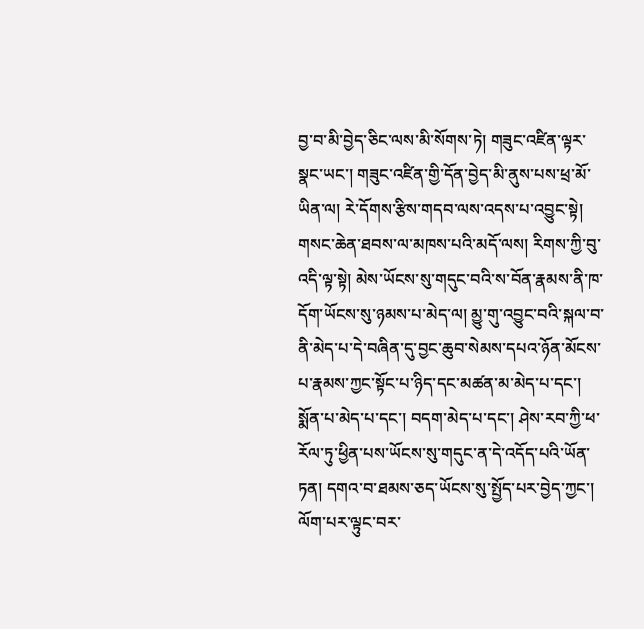བྱ་བ་མི་བྱེད་ཅིང་ལས་མི་སོགས་ཏེ། གཟུང་འཛིན་ལྟར་སྣང་ཡང་། གཟུང་འཛིན་གྱི་དོན་བྱེད་མི་ནུས་པས་ཕྲ་མོ་ཡིན་ལ། རེ་དོགས་རྩིས་གདབ་ལས་འདས་པ་འབྱུང་སྟེ། གསང་ཆེན་ཐབས་ལ་མཁས་པའི་མདོ་ལས། རིགས་ཀྱི་བུ་འདི་ལྟ་སྟེ། མེས་ཡོངས་སུ་གདུང་བའི་ས་བོན་རྣམས་ནི་ཁ་དོག་ཡོངས་སུ་ཉམས་པ་མེད་ལ། མྱུ་གུ་འབྱུང་བའི་སྐལ་བ་ནི་མེད་པ་དེ་བཞིན་དུ་བྱང་ཆུབ་སེམས་དཔའ་ཉོན་མོངས་པ་རྣམས་ཀྱང་སྟོང་པ་ཉིད་དང་མཚན་མ་མེད་པ་དང་། སྨོན་པ་མེད་པ་དང་། བདག་མེད་པ་དང་། ཤེས་རབ་ཀྱི་ཕ་རོལ་ཏུ་ཕྱིན་པས་ཡོངས་སུ་གདུང་ན་དེ་འདོད་པའི་ཡོན་ཏན། དགའ་བ་ཐམས་ཅད་ཡོངས་སུ་སྤྱོད་པར་བྱེད་ཀྱང་། ལོག་པར་ལྟུང་བར་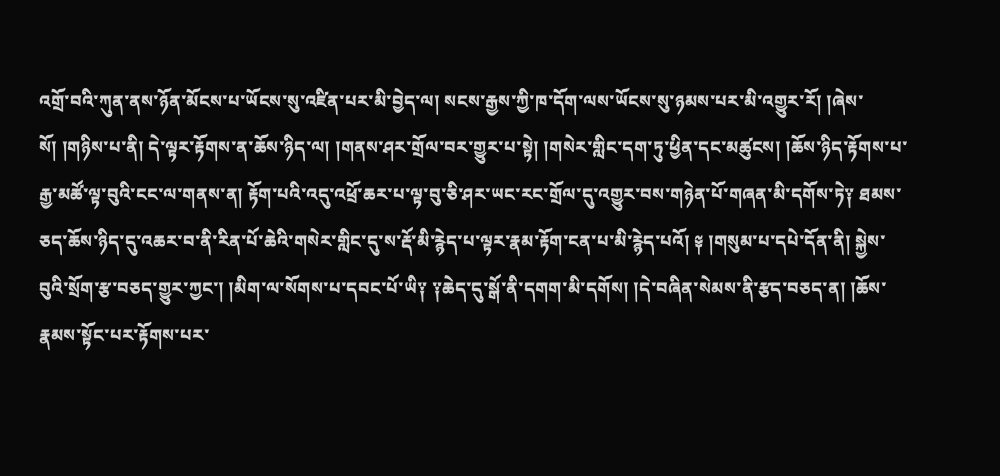འགྲོ་བའི་ཀུན་ནས་ཉོན་མོངས་པ་ཡོངས་སུ་འཛིན་པར་མི་བྱེད་ལ། སངས་རྒྱས་ཀྱི་ཁ་དོག་ལས་ཡོངས་སུ་ཉམས་པར་མི་འགྱུར་རོ། །ཞེས་སོ། །གཉིས་པ་ནི། དེ་ལྟར་རྟོགས་ན་ཆོས་ཉིད་ལ། །གནས་ཤར་གྲོལ་བར་གྱུར་པ་སྟེ། །གསེར་གླིང་དག་ཏུ་ཕྱིན་དང་མཚུངས། །ཆོས་ཉིད་རྟོགས་པ་རྒྱ་མཚོ་ལྟ་བུའི་ངང་ལ་གནས་ན། རྟོག་པའི་འདུ་འཕྲོ་ཆར་པ་ལྟ་བུ་ཅི་ཤར་ཡང་རང་གྲོལ་དུ་འགྱུར་བས་གཉེན་པོ་གཞན་མི་དགོས་ཏེ༑ ཐམས་ཅད་ཆོས་ཉིད་དུ་འཆར་བ་ནི་རིན་པོ་ཆེའི་གསེར་གླིང་དུ་ས་རྡོ་མི་རྙེད་པ་ལྟར་རྣམ་རྟོག་ངན་པ་མི་རྙེད་པའོ། ༈ །གསུམ་པ་དཔེ་དོན་ནི། སྐྱེས་བུའི་སྲོག་རྩ་བཅད་གྱུར་ཀྱང་། །མིག་ལ་སོགས་པ་དབང་པོ་ཡི༑ ༑ཆེད་དུ་སྒོ་ནི་དགག་མི་དགོས། །དེ་བཞིན་སེམས་ནི་རྩད་བཅད་ན། །ཆོས་རྣམས་སྟོང་པར་རྟོགས་པར་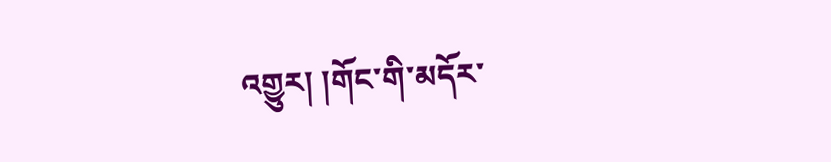འགྱུར། །གོང་གི་མདོར་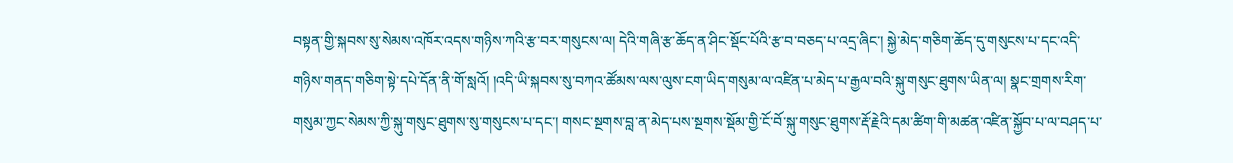བསྟན་གྱི་སྐབས་སུ་སེམས་འཁོར་འདས་གཉིས་ཀའི་རྩ་བར་གསུངས་ལ། དེའི་གཞི་རྩ་ཆོད་ན་ཤིང་སྡོང་པོའི་རྩ་བ་བཅད་པ་འདྲ་ཞིང་། སྐྱེ་མེད་གཅིག་ཆོད་དུ་གསུངས་པ་དང་འདི་གཉིས་གནད་གཅིག་སྟེ་དཔེ་དོན་ནི་གོ་སླའོ། །འདི་ཡི་སྐབས་སུ་བཀའ་ཚོམས་ལས་ལུས་ངག་ཡིད་གསུམ་ལ་འཛིན་པ་མེད་པ་རྒྱལ་བའི་སྐུ་གསུང་ཐུགས་ཡིན་ལ། སྣང་གྲགས་རིག་གསུམ་ཀྱང་སེམས་ཀྱི་སྐུ་གསུང་ཐུགས་སུ་གསུངས་པ་དང་། གསང་སྔགས་བླ་ན་མེད་པས་སྔགས་སྡོམ་གྱི་ངོ་བོ་སྐུ་གསུང་ཐུགས་རྡོ་རྗེའི་དམ་ཚིག་གི་མཚན་འཛིན་སྐྱོབ་པ་ལ་བཤད་པ་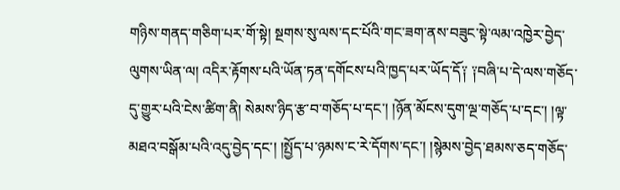གཉིས་གནད་གཅིག་པར་གོ་སྟེ། སྔགས་སུ་ལས་དང་པོའི་གང་ཟག་ནས་བཟུང་སྟེ་ལམ་འཁྱེར་བྱེད་ལུགས་ཡིན་ལ། འདིར་རྟོགས་པའི་ཡོན་ཏན་དགོངས་པའི་ཁྱད་པར་ཡོད་དོ༑ ༑བཞི་པ་དེ་ལས་གཅོད་དུ་གྱུར་པའི་ངེས་ཚིག་ནི། སེམས་ཉིད་རྩ་བ་གཅོད་པ་དང་། །ཉོན་མོངས་དུག་ལྔ་གཅོད་པ་དང་། །ལྟ་མཐའ་བསྒོམ་པའི་འདུ་བྱེད་དང་། །སྤྱོད་པ་ཉམས་ང་རེ་དོགས་དང་། །སྙེམས་བྱེད་ཐམས་ཅད་གཅོད་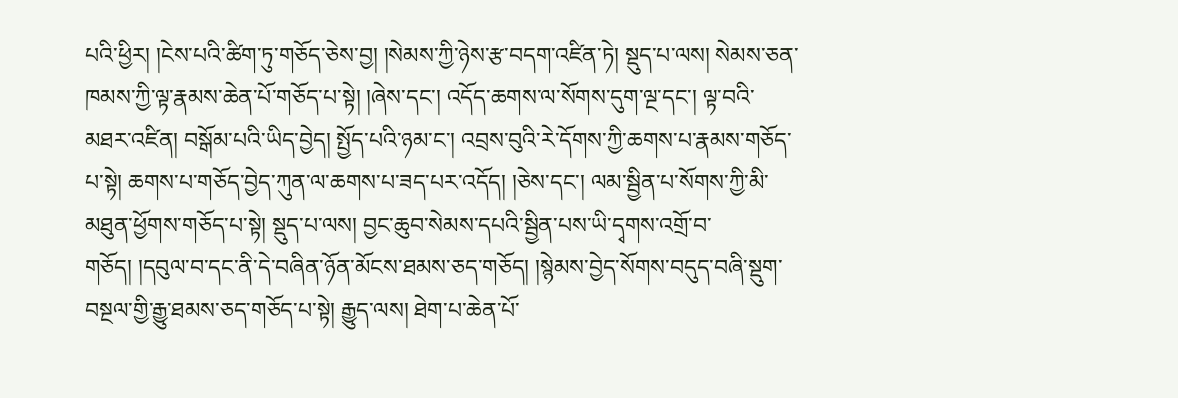པའི་ཕྱིར། །ངེས་པའི་ཚིག་ཏུ་གཅོད་ཅེས་བྱ། །སེམས་ཀྱི་ཉེས་རྩ་བདག་འཛིན་ཏེ། སྡུད་པ་ལས། སེམས་ཅན་ཁམས་ཀྱི་ལྟ་རྣམས་ཆེན་པོ་གཅོད་པ་སྟེ། །ཞེས་དང་། འདོད་ཆགས་ལ་སོགས་དུག་ལྔ་དང་། ལྟ་བའི་མཐར་འཛིན། བསྒོམ་པའི་ཡིད་བྱེད། སྤྱོད་པའི་ཉམ་ང་། འབྲས་བུའི་རེ་དོགས་ཀྱི་ཆགས་པ་རྣམས་གཅོད་པ་སྟེ། ཆགས་པ་གཅོད་བྱེད་ཀུན་ལ་ཆགས་པ་ཟད་པར་འདོད། །ཅེས་དང་། ལམ་སྦྱིན་པ་སོགས་ཀྱི་མི་མཐུན་ཕྱོགས་གཅོད་པ་སྟེ། སྡུད་པ་ལས། བྱང་ཆུབ་སེམས་དཔའི་སྦྱིན་པས་ཡི་དྭགས་འགྲོ་བ་གཅོད། །དབུལ་བ་དང་ནི་དེ་བཞིན་ཉོན་མོངས་ཐམས་ཅད་གཅོད། །སྙེམས་བྱེད་སོགས་བདུད་བཞི་སྡུག་བསྔལ་གྱི་རྒྱུ་ཐམས་ཅད་གཅོད་པ་སྟེ། རྒྱུད་ལས། ཐེག་པ་ཆེན་པོ་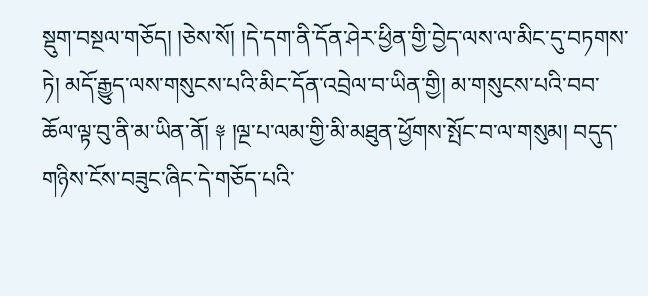སྡུག་བསྔལ་གཅོད། །ཅེས་སོ། །དེ་དག་ནི་དོན་ཤེར་ཕྱིན་གྱི་བྱེད་ལས་ལ་མིང་དུ་བཏགས་ཏེ། མདོ་རྒྱུད་ལས་གསུངས་པའི་མིང་དོན་འབྲེལ་བ་ཡིན་གྱི། མ་གསུངས་པའི་བབ་ཆོལ་ལྟ་བུ་ནི་མ་ཡིན་ནོ། ༈ །ལྔ་པ་ལམ་གྱི་མི་མཐུན་ཕྱོགས་སྤོང་བ་ལ་གསུམ། བདུད་གཉིས་ངོས་བཟུང་ཞིང་དེ་གཅོད་པའི་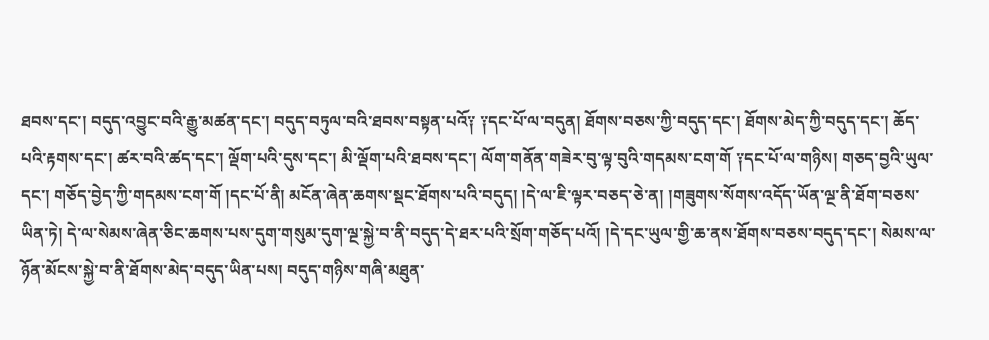ཐབས་དང་། བདུད་འབྱུང་བའི་རྒྱུ་མཚན་དང་། བདུད་བཏུལ་བའི་ཐབས་བསྟན་པའོ༑ ༑དང་པོ་ལ་བདུན། ཐོགས་བཅས་ཀྱི་བདུད་དང་། ཐོགས་མེད་ཀྱི་བདུད་དང་། ཆོད་པའི་རྟགས་དང་། ཚར་བའི་ཚད་དང་། ལྡོག་པའི་དུས་དང་། མི་ལྡོག་པའི་ཐབས་དང་། ལོག་གནོན་གཟེར་བུ་ལྟ་བུའི་གདམས་ངག་གོ ༑དང་པོ་ལ་གཉིས། གཅད་བྱའི་ཡུལ་དང་། གཅོད་བྱེད་ཀྱི་གདམས་ངག་གོ །དང་པོ་ནི། མངོན་ཞེན་ཆགས་སྡང་ཐོགས་པའི་བདུད། །དེ་ལ་ཇི་ལྟར་བཅད་ཅེ་ན། །གཟུགས་སོགས་འདོད་ཡོན་ལྔ་ནི་ཐོག་བཅས་ཡིན་ཏེ། དེ་ལ་སེམས་ཞེན་ཅིང་ཆགས་པས་དུག་གསུམ་དུག་ལྔ་སྐྱེ་བ་ནི་བདུད་དེ་ཐར་པའི་སྲོག་གཅོད་པའོ། །དེ་དང་ཡུལ་གྱི་ཆ་ནས་ཐོགས་བཅས་བདུད་དང་། སེམས་ལ་ཉོན་མོངས་སྐྱེ་བ་ནི་ཐོགས་མེད་བདུད་ཡིན་པས། བདུད་གཉིས་གཞི་མཐུན་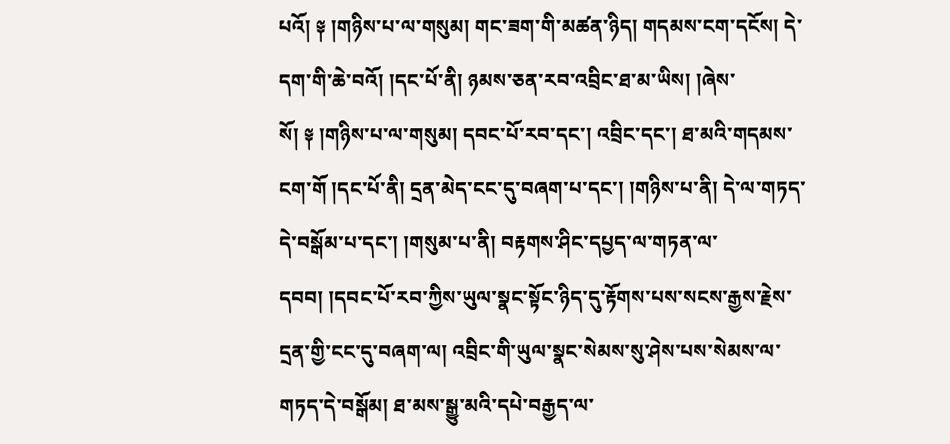པའོ། ༈ །གཉིས་པ་ལ་གསུམ། གང་ཟག་གི་མཚན་ཉིད། གདམས་ངག་དངོས། དེ་དག་གི་ཆེ་བའོ། །དང་པོ་ནི། ཉམས་ཅན་རབ་འབྲིང་ཐ་མ་ཡིས། །ཞེས་སོ། ༈ །གཉིས་པ་ལ་གསུམ། དབང་པོ་རབ་དང་། འབྲིང་དང་། ཐ་མའི་གདམས་ངག་གོ །དང་པོ་ནི། དྲན་མེད་ངང་དུ་བཞག་པ་དང་། །གཉིས་པ་ནི། དེ་ལ་གཏད་དེ་བསྒོམ་པ་དང་། །གསུམ་པ་ནི། བརྟགས་ཤིང་དཔྱད་ལ་གཏན་ལ་དབབ། །དབང་པོ་རབ་ཀྱིས་ཡུལ་སྣང་སྟོང་ཉིད་དུ་རྟོགས་པས་སངས་རྒྱས་རྗེས་དྲན་གྱི་ངང་དུ་བཞག་ལ། འབྲིང་གི་ཡུལ་སྣང་སེམས་སུ་ཤེས་པས་སེམས་ལ་གཏད་དེ་བསྒོམ། ཐ་མས་སྒྱུ་མའི་དཔེ་བརྒྱད་ལ་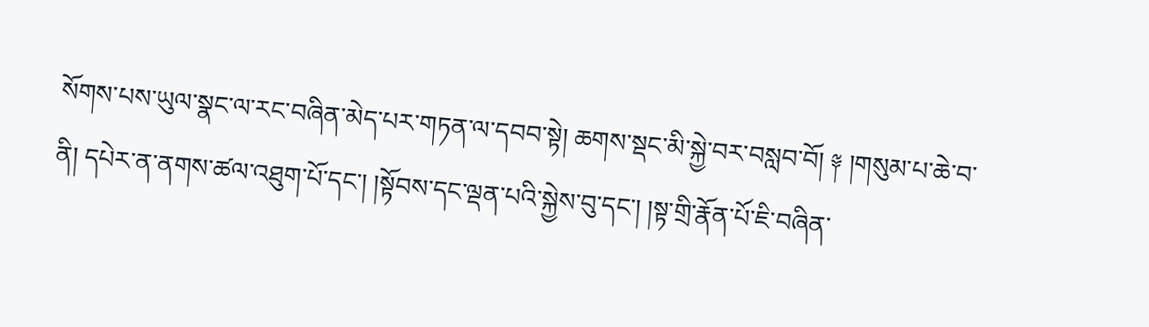སོགས་པས་ཡུལ་སྣང་ལ་རང་བཞིན་མེད་པར་གཏན་ལ་དབབ་སྟེ། ཆགས་སྡང་མི་སྐྱེ་བར་བསླབ་བོ། ༈ །གསུམ་པ་ཆེ་བ་ནི། དཔེར་ན་ནགས་ཚལ་འཐུག་པོ་དང་། །སྟོབས་དང་ལྡན་པའི་སྐྱེས་བུ་དང་། །སྟ་གྲི་རྣོན་པོ་ཇི་བཞིན་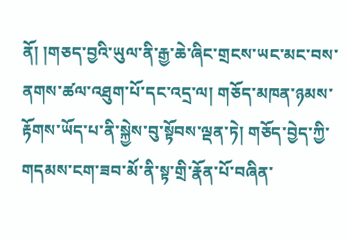ནོ། །གཅད་བྱའི་ཡུལ་ནི་རྒྱ་ཆེ་ཞིང་གྲངས་ཡང་མང་བས་ནགས་ཚལ་འཐུག་པོ་དང་འདྲ་ལ། གཅོད་མཁན་ཉམས་རྟོགས་ཡོད་པ་ནི་སྐྱེས་བུ་སྟོབས་ལྡན་ཏེ། གཅོད་བྱེད་ཀྱི་གདམས་ངག་ཟབ་མོ་ནི་སྟ་གྲི་རྣོན་པོ་བཞིན་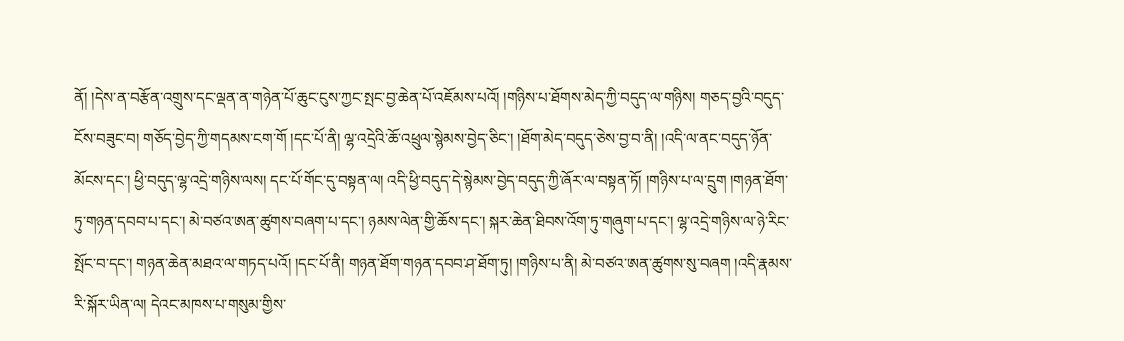ནོ། །དེས་ན་བརྩོན་འགྲུས་དང་ལྡན་ན་གཉེན་པོ་ཆུང་ངུས་ཀྱང་སྤང་བྱ་ཆེན་པོ་འཇོམས་པའོ། །གཉིས་པ་ཐོགས་མེད་ཀྱི་བདུད་ལ་གཉིས། གཅད་བྱའི་བདུད་ངོས་བཟུང་བ། གཅོད་བྱེད་ཀྱི་གདམས་ངག་གོ །དང་པོ་ནི། ལྷ་འདྲེའི་ཆོ་འཕྲུལ་སྙེམས་བྱེད་ཅིང་། །ཐོག་མེད་བདུད་ཅེས་བྱ་བ་ནི། །འདི་ལ་ནང་བདུད་ཉོན་མོངས་དང་། ཕྱི་བདུད་ལྷ་འདྲེ་གཉིས་ལས། དང་པོ་གོང་དུ་བསྟན་ལ། འདི་ཕྱི་བདུད་དེ་སྙེམས་བྱེད་བདུད་ཀྱི་ཞོར་ལ་བསྟན་ཏོ། །གཉིས་པ་ལ་དྲུག །གཉན་ཐོག་ཏུ་གཉན་དབབ་པ་དང་། མེ་བཙའ་ཨན་ཚུགས་བཞག་པ་དང་། ཉམས་ལེན་གྱི་ཆོས་དང་། སྐར་ཆེན་ཐིབས་འོག་ཏུ་གཞུག་པ་དང་། ལྷ་འདྲེ་གཉིས་ལ་ཉེ་རིང་སྤོང་བ་དང་། གཉན་ཆེན་མཐའ་ལ་གཏད་པའོ། །དང་པོ་ནི། གཉན་ཐོག་གཉན་དབབ་ཤ་ཐོག་ཏུ། །གཉིས་པ་ནི། མེ་བཙའ་ཨན་ཚུགས་སུ་བཞག །འདི་རྣམས་རི་སྐོར་ཡིན་ལ། དེའང་མཁས་པ་གསུམ་གྱིས་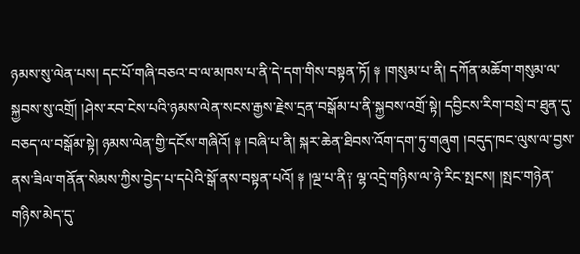ཉམས་སུ་ལེན་པས། དང་པོ་གཞི་བཅའ་བ་ལ་མཁས་པ་ནི་དེ་དག་གིས་བསྟན་ཏོ། ༈ །གསུམ་པ་ནི། དཀོན་མཆོག་གསུམ་ལ་སྐྱབས་སུ་འགྲོ། །ཤེས་རབ་ངེས་པའི་ཉམས་ལེན་སངས་རྒྱས་རྗེས་དྲན་བསྒོམ་པ་ནི་སྐྱབས་འགྲོ་སྟེ། དབྱིངས་རིག་བསྲེ་བ་ཐུན་དུ་བཅད་ལ་བསྒོམ་སྟེ། ཉམས་ལེན་གྱི་དངོས་གཞིའོ། ༈ །བཞི་པ་ནི། སྐར་ཆེན་ཐིབས་འོག་དག་ཏུ་གཞུག །བདུད་ཁང་ལུས་ལ་བྱས་ནས་ཟིལ་གནོན་སེམས་ཀྱིས་བྱེད་པ་དཔེའི་སྒོ་ནས་བསྟན་པའོ། ༈ །ལྔ་པ་ནི༑ ལྷ་འདྲེ་གཉིས་ལ་ཉེ་རིང་སྤངས། །སྤང་གཉེན་གཉིས་མེད་དུ་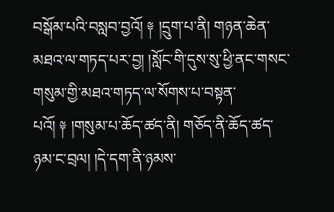བསྒོམ་པའི་བསླབ་བྱའོ། ༈ །དྲུག་པ་ནི། གཉན་ཆེན་མཐའ་ལ་གཏད་པར་བྱ། །སློང་གི་དུས་སུ་ཕྱི་ནང་གསང་གསུམ་གྱི་མཐའ་གཏད་ལ་སོགས་པ་བསྟན་པའོ། ༈ །གསུམ་པ་ཆོད་ཚད་ནི། གཅོད་ནི་ཆོད་ཚད་ཉམ་ང་བྲལ། །དེ་དག་ནི་ཉམས་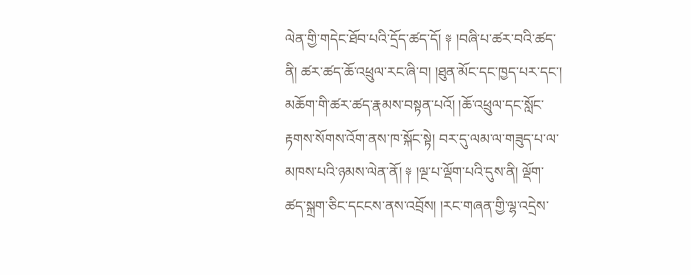ལེན་གྱི་གདེང་ཐོབ་པའི་དྲོད་ཚད་དོ། ༈ །བཞི་པ་ཚར་བའི་ཚད་ནི། ཚར་ཚད་ཆོ་འཕྲུལ་རང་ཞི་བ། །ཐུན་མོང་དང་ཁྱད་པར་དང་། མཆོག་གི་ཚར་ཚད་རྣམས་བསྟན་པའོ། །ཆོ་འཕྲུལ་དང་སློང་རྟགས་སོགས་འོག་ནས་ཁ་སྐོང་སྟེ། བར་དུ་ལམ་ལ་གཟུད་པ་ལ་མཁས་པའི་ཉམས་ལེན་ནོ། ༈ །ལྔ་པ་ལྡོག་པའི་དུས་ནི། ལྡོག་ཚད་སྐྲག་ཅིང་དངངས་ནས་འབྲོས། །རང་གཞན་གྱི་ལྷ་འདྲེས་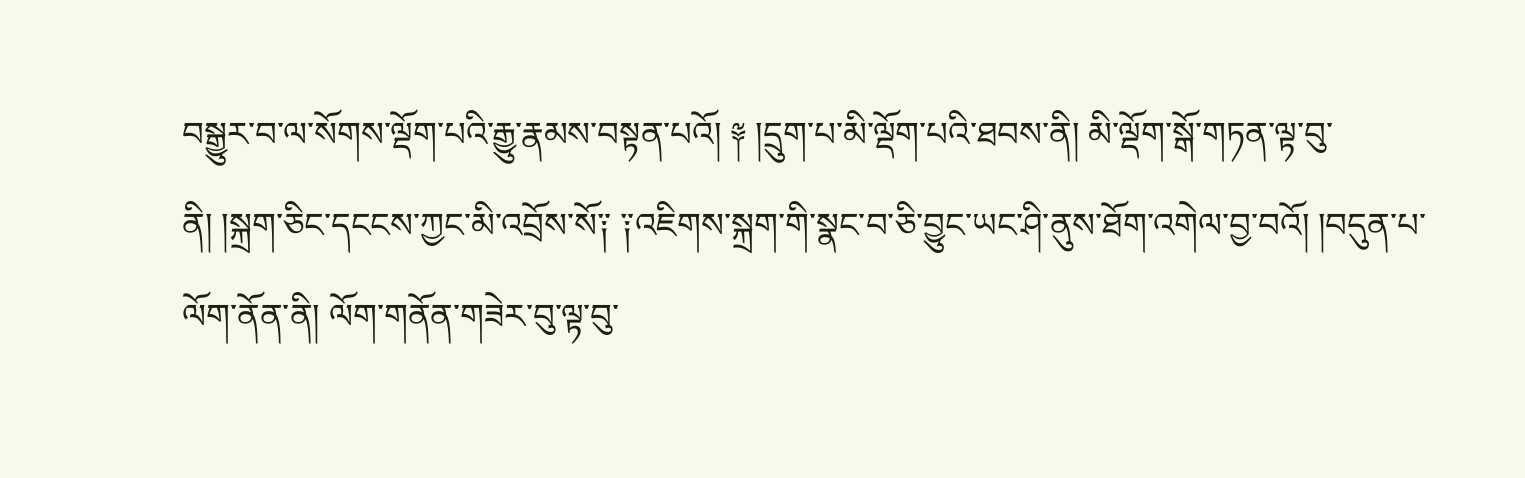བསྒྱུར་བ་ལ་སོགས་ལྡོག་པའི་རྒྱུ་རྣམས་བསྟན་པའོ། ༈ །དྲུག་པ་མི་ལྡོག་པའི་ཐབས་ནི། མི་ལྡོག་སྒོ་གཏན་ལྟ་བུ་ནི། །སྐྲག་ཅིང་དངངས་ཀྱང་མི་འབྲོས་སོ༑ ༑འཇིགས་སྐྲག་གི་སྣང་བ་ཅི་བྱུང་ཡང་ཤི་ནུས་ཐོག་འགེལ་བྱ་བའོ། །བདུན་པ་ལོག་ནོན་ནི། ལོག་གནོན་གཟེར་བུ་ལྟ་བུ་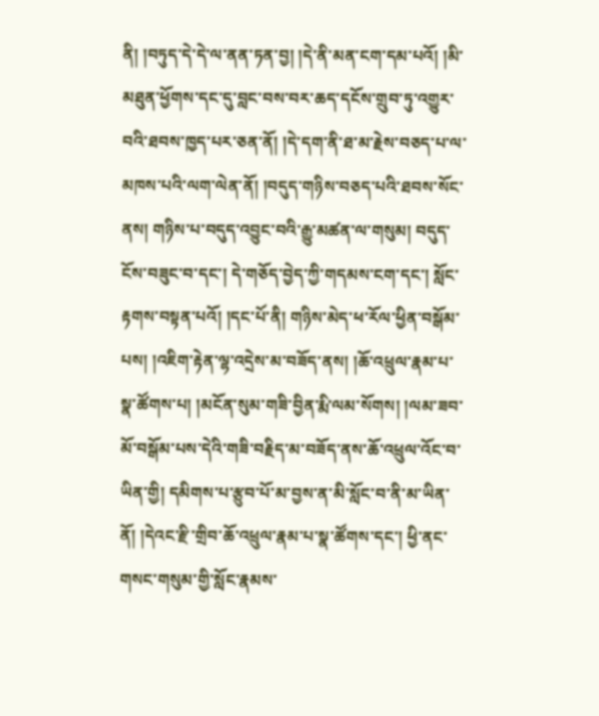ནི། །བཏུད་དེ་དེ་ལ་ནན་ཏན་བྱ། །དེ་ནི་མན་ངག་དམ་པའོ། །མི་མཐུན་ཕྱོགས་དང་དུ་བླང་བས་བར་ཆད་དངོས་གྲུབ་ཏུ་འགྱུར་བའི་ཐབས་ཁྱད་པར་ཅན་ནོ། །དེ་དག་ནི་ཐ་མ་རྗེས་བཅད་པ་ལ་མཁས་པའི་ལག་ལེན་ནོ། །བདུད་གཉིས་བཅད་པའི་ཐབས་སོང་ནས། གཉིས་པ་བདུད་འབྱུང་བའི་རྒྱུ་མཚན་ལ་གསུམ། བདུད་ངོས་བཟུང་བ་དང་། དེ་གཅོད་བྱེད་ཀྱི་གདམས་ངག་དང་། སློང་རྟགས་བསྟན་པའོ། །དང་པོ་ནི། གཉིས་མེད་ཕ་རོལ་ཕྱིན་བསྒོམ་པས། །འཇིག་རྟེན་ལྷ་འདྲེས་མ་བཟོད་ནས། །ཆོ་འཕྲུལ་རྣམ་པ་སྣ་ཚོགས་པ། །མངོན་སུམ་གཟི་བྱིན་རྨི་ལམ་སོགས། །ལམ་ཟབ་མོ་བསྒོམ་པས་དེའི་གཟི་བརྗིད་མ་བཟོད་ནས་ཆོ་འཕྲུལ་འོང་བ་ཡིན་གྱི། དམིགས་པ་རྩུབ་པོ་མ་བྱས་ན་མི་སློང་བ་ནི་མ་ཡིན་ནོ། །དེའང་རྫི་གྲིབ་ཆོ་འཕྲུལ་རྣམ་པ་སྣ་ཚོགས་དང་། ཕྱི་ནང་གསང་གསུམ་གྱི་སློང་རྣམས་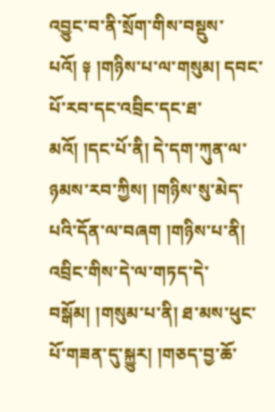འབྱུང་བ་ནི་སྲོག་གིས་བསྡུས་པའོ། ༈ །གཉིས་པ་ལ་གསུམ། དབང་པོ་རབ་དང་འབྲིང་དང་ཐ་མའོ། །དང་པོ་ནི། དེ་དག་ཀུན་ལ་ཉམས་རབ་ཀྱིས། །གཉིས་སུ་མེད་པའི་དོན་ལ་བཞག །གཉིས་པ་ནི། འབྲིང་གིས་དེ་ལ་གཏད་དེ་བསྒོམ། །གསུམ་པ་ནི། ཐ་མས་ཕུང་པོ་གཟན་དུ་སྐྱུར། །གཅད་བྱ་ཆོ་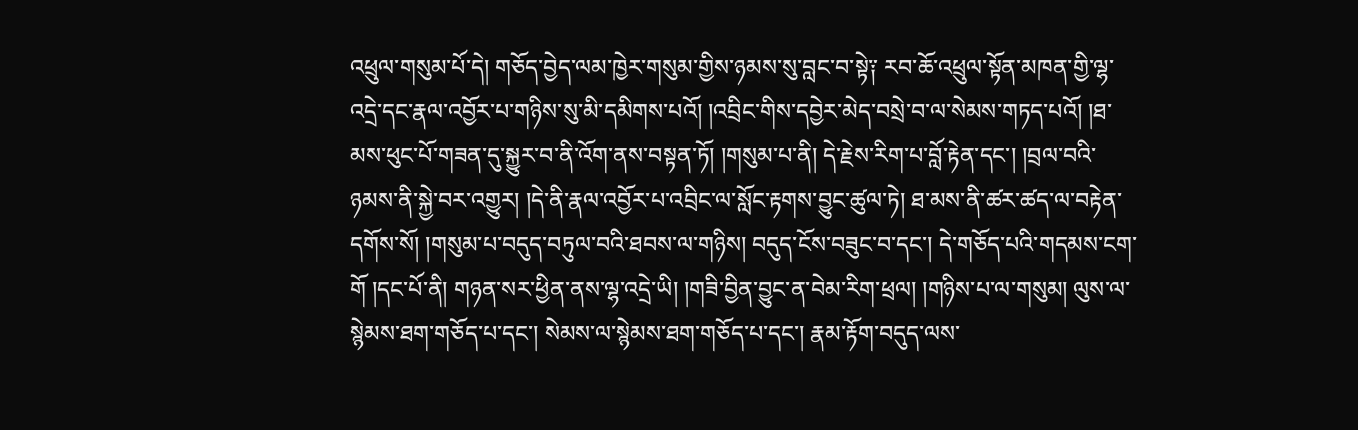འཕྲུལ་གསུམ་པོ་དེ། གཅོད་བྱེད་ལམ་ཁྱེར་གསུམ་གྱིས་ཉམས་སུ་བླང་བ་སྟེ༑ རབ་ཆོ་འཕྲུལ་སྟོན་མཁན་གྱི་ལྷ་འདྲེ་དང་རྣལ་འབྱོར་པ་གཉིས་སུ་མི་དམིགས་པའོ། །འབྲིང་གིས་དབྱེར་མེད་བསྲེ་བ་ལ་སེམས་གཏད་པའོ། །ཐ་མས་ཕུང་པོ་གཟན་དུ་སྐྱུར་བ་ནི་འོག་ནས་བསྟན་ཏོ། །གསུམ་པ་ནི། དེ་རྗེས་རིག་པ་བློ་རྟེན་དང་། །བྲལ་བའི་ཉམས་ནི་སྐྱེ་བར་འགྱུར། །དེ་ནི་རྣལ་འབྱོར་པ་འབྲིང་ལ་སློང་རྟགས་བྱུང་ཚུལ་ཏེ། ཐ་མས་ནི་ཚར་ཚད་ལ་བརྟེན་དགོས་སོ། །གསུམ་པ་བདུད་བཏུལ་བའི་ཐབས་ལ་གཉིས། བདུད་ངོས་བཟུང་བ་དང་། དེ་གཅོད་པའི་གདམས་ངག་གོ །དང་པོ་ནི། གཉན་སར་ཕྱིན་ནས་ལྷ་འདྲེ་ཡི། །གཟི་བྱིན་བྱུང་ན་བེམ་རིག་ཕྲལ། །གཉིས་པ་ལ་གསུམ། ལུས་ལ་སྙེམས་ཐག་གཅོད་པ་དང་། སེམས་ལ་སྙེམས་ཐག་གཅོད་པ་དང་། རྣམ་རྟོག་བདུད་ལས་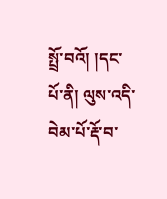སྤྲོ་བའོ། །དང་པོ་ནི། ལུས་འདི་བེམ་པོ་རྡོ་བ་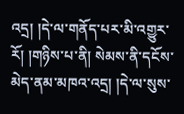འདྲ། །དེ་ལ་གནོད་པར་མི་འགྱུར་རོ། །གཉིས་པ་ནི། སེམས་ནི་དངོས་མེད་ནམ་མཁའ་འདྲ། །དེ་ལ་སུས་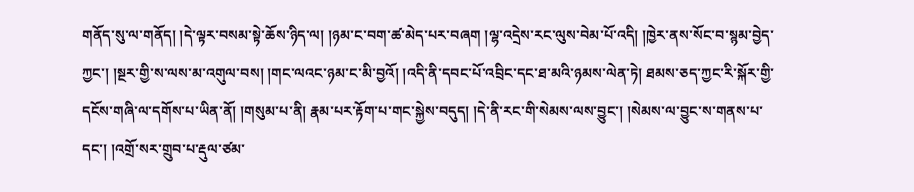གནོད་སུ་ལ་གནོད། །དེ་ལྟར་བསམ་སྟེ་ཆོས་ཉིད་ལ། །ཉམ་ང་བག་ཚ་མེད་པར་བཞག །ལྷ་འདྲེས་རང་ལུས་བེམ་པོ་འདི། །ཁྱེར་ནས་སོང་བ་སྙམ་བྱེད་ཀྱང་། །སྔར་གྱི་ས་ལས་མ་འགུལ་བས། །གང་ལའང་ཉམ་ང་མི་བྱའོ། །འདི་ནི་དབང་པོ་འབྲིང་དང་ཐ་མའི་ཉམས་ལེན་ཏེ། ཐམས་ཅད་ཀྱང་རི་སྐོར་གྱི་དངོས་གཞི་ལ་དགོས་པ་ཡིན་ནོ། །གསུམ་པ་ནི། རྣམ་པར་རྟོག་པ་གང་སྐྱེས་བདུད། །དེ་ནི་རང་གི་སེམས་ལས་བྱུང་། །སེམས་ལ་བྱུང་ས་གནས་པ་དང་། །འགྲོ་སར་གྲུབ་པ་རྡུལ་ཙམ་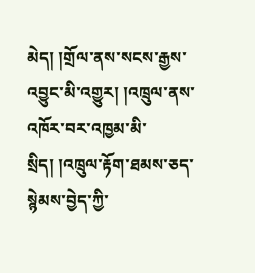མེད། །གྲོལ་ནས་སངས་རྒྱས་འབྱུང་མི་འགྱུར། །འཁྲུལ་ནས་འཁོར་བར་འཁྱམ་མི་སྲིད། །འཁྲུལ་རྟོག་ཐམས་ཅད་སྙེམས་བྱེད་ཀྱི་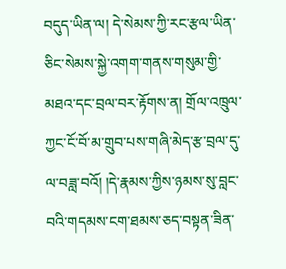བདུད་ཡིན་ལ། དེ་སེམས་ཀྱི་རང་རྩལ་ཡིན་ཅིང་སེམས་སྐྱེ་འགག་གནས་གསུམ་གྱི་མཐའ་དང་བྲལ་བར་རྟོགས་ན། གྲོལ་འཁྲུལ་ཀྱང་ངོ་བོ་མ་གྲུབ་པས་གཞི་མེད་རྩ་བྲལ་དུ་ལ་བཟླ་བའོ། །དེ་རྣམས་ཀྱིས་ཉམས་སུ་བླང་བའི་གདམས་ངག་ཐམས་ཅད་བསྟན་ཟིན་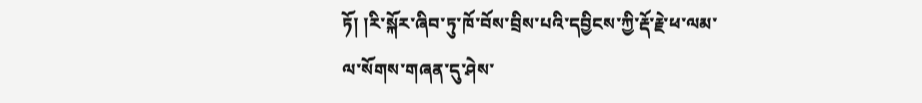ཏོ། །རི་སྐོར་ཞིབ་ཏུ་ཁོ་བོས་བྲིས་པའི་དབྱིངས་ཀྱི་རྡོ་རྗེ་ཕ་ལམ་ལ་སོགས་གཞན་དུ་ཤེས་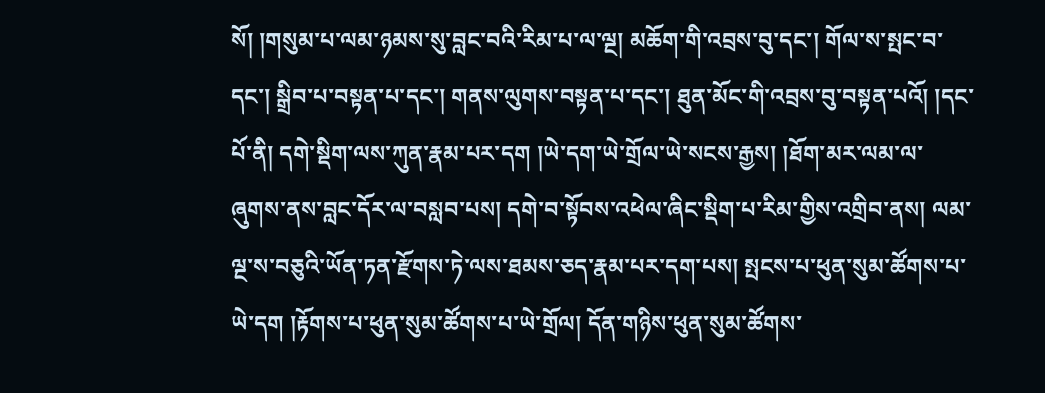སོ། །གསུམ་པ་ལམ་ཉམས་སུ་བླང་བའི་རིམ་པ་ལ་ལྔ། མཆོག་གི་འབྲས་བུ་དང་། གོལ་ས་སྤང་བ་དང་། སྒྲིབ་པ་བསྟན་པ་དང་། གནས་ལུགས་བསྟན་པ་དང་། ཐུན་མོང་གི་འབྲས་བུ་བསྟན་པའོ། །དང་པོ་ནི། དགེ་སྡིག་ལས་ཀུན་རྣམ་པར་དག །ཡེ་དག་ཡེ་གྲོལ་ཡེ་སངས་རྒྱས། །ཐོག་མར་ལམ་ལ་ཞུགས་ནས་བླང་དོར་ལ་བསླབ་པས། དགེ་བ་སྟོབས་འཕེལ་ཞིང་སྡིག་པ་རིམ་གྱིས་འགྲིབ་ནས། ལམ་ལྔ་ས་བཅུའི་ཡོན་ཏན་རྫོགས་ཏེ་ལས་ཐམས་ཅད་རྣམ་པར་དག་པས། སྤངས་པ་ཕུན་སུམ་ཚོགས་པ་ཡེ་དག །རྟོགས་པ་ཕུན་སུམ་ཚོགས་པ་ཡེ་གྲོལ། དོན་གཉིས་ཕུན་སུམ་ཚོགས་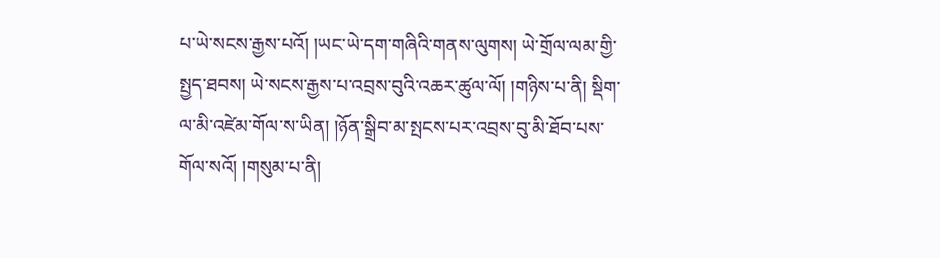པ་ཡེ་སངས་རྒྱས་པའོ། །ཡང་ཡེ་དག་གཞིའི་གནས་ལུགས། ཡེ་གྲོལ་ལམ་གྱི་སྤྱད་ཐབས། ཡེ་སངས་རྒྱས་པ་འབྲས་བུའི་འཆར་ཚུལ་ལོ། །གཉིས་པ་ནི། སྡིག་ལ་མི་འཛེམ་གོལ་ས་ཡིན། །ཉོན་སྒྲིབ་མ་སྤངས་པར་འབྲས་བུ་མི་ཐོབ་པས་གོལ་སའོ། །གསུམ་པ་ནི།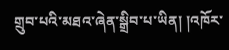གྲུབ་པའི་མཐའ་ཞེན་སྒྲིབ་པ་ཡིན། །འཁོར་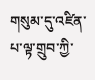གསུམ་དུ་འཛིན་པ་ལྟ་གྲུབ་ཀྱི་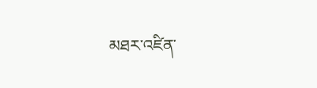མཐར་འཛིན་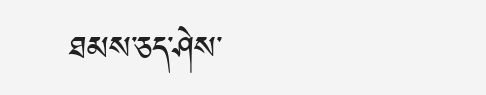ཐམས་ཅད་ཤེས་